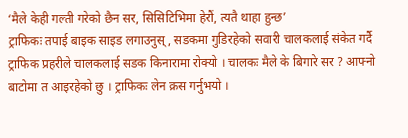‘मैले केही गल्ती गरेको छैन सर, सिसिटिभिमा हेरौं, त्यतै थाहा हुन्छ’
ट्राफिकः तपाई बाइक साइड लगाउनुस्, सडकमा गुडिरहेको सवारी चालकलाई संकेत गर्दै ट्राफिक प्रहरीले चालकलाई सडक किनारामा रोक्यो । चालकः मैले के बिगारे सर ? आफ्नो बाटोमा त आइरहेको छु । ट्राफिकः लेन क्रस गर्नुभयो ।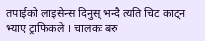तपाईको लाइसेन्स दिनुस् भन्दै त्यति चिट काट्न भ्याए ट्राफिकले । चालकः बरु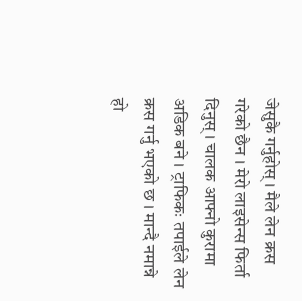जेसुकै गर्नुहोस् । मैले लेन क्रस गरेको छैन । मेरो लाइसेन्स फिर्ता दिनुस् । चालक आफ्नो कुरामा अडिक बने । ट्राफिकः तपाईले लेन क्रस गर्नु भएको छ । मान्दै नमान्ने हो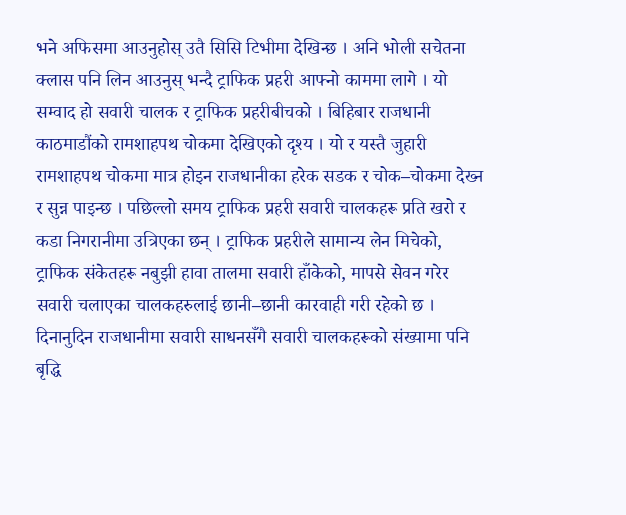भने अफिसमा आउनुहोस् उतै सिसि टिभीमा देखिन्छ । अनि भोली सचेतना क्लास पनि लिन आउनुस् भन्दै ट्राफिक प्रहरी आफ्नो काममा लागे । यो सम्वाद हो सवारी चालक र ट्राफिक प्रहरीबीचको । बिहिबार राजधानी काठमाडौंको रामशाहपथ चोकमा देखिएको दृश्य । यो र यस्तै जुहारी रामशाहपथ चोकमा मात्र होइन राजधानीका हरेक सडक र चोक–चोकमा देख्न र सुन्न पाइन्छ । पछिल्लो समय ट्राफिक प्रहरी सवारी चालकहरू प्रति खरो र कडा निगरानीमा उत्रिएका छन् । ट्राफिक प्रहरीले सामान्य लेन मिचेको, ट्राफिक संकेतहरू नबुझी हावा तालमा सवारी हाँकेको, मापसे सेवन गरेर सवारी चलाएका चालकहरुलाई छानी–छानी कारवाही गरी रहेको छ । दिनानुदिन राजधानीमा सवारी साधनसँगै सवारी चालकहरूको संख्यामा पनि बृद्धि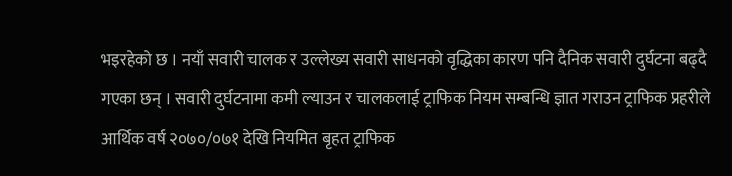भइरहेको छ । नयाँ सवारी चालक र उल्लेख्य सवारी साधनको वृद्धिका कारण पनि दैनिक सवारी दुर्घटना बढ्दै गएका छन् । सवारी दुर्घटनामा कमी ल्याउन र चालकलाई ट्राफिक नियम सम्बन्धि ज्ञात गराउन ट्राफिक प्रहरीले आर्थिक वर्ष २०७०/०७१ देखि नियमित बृहत ट्राफिक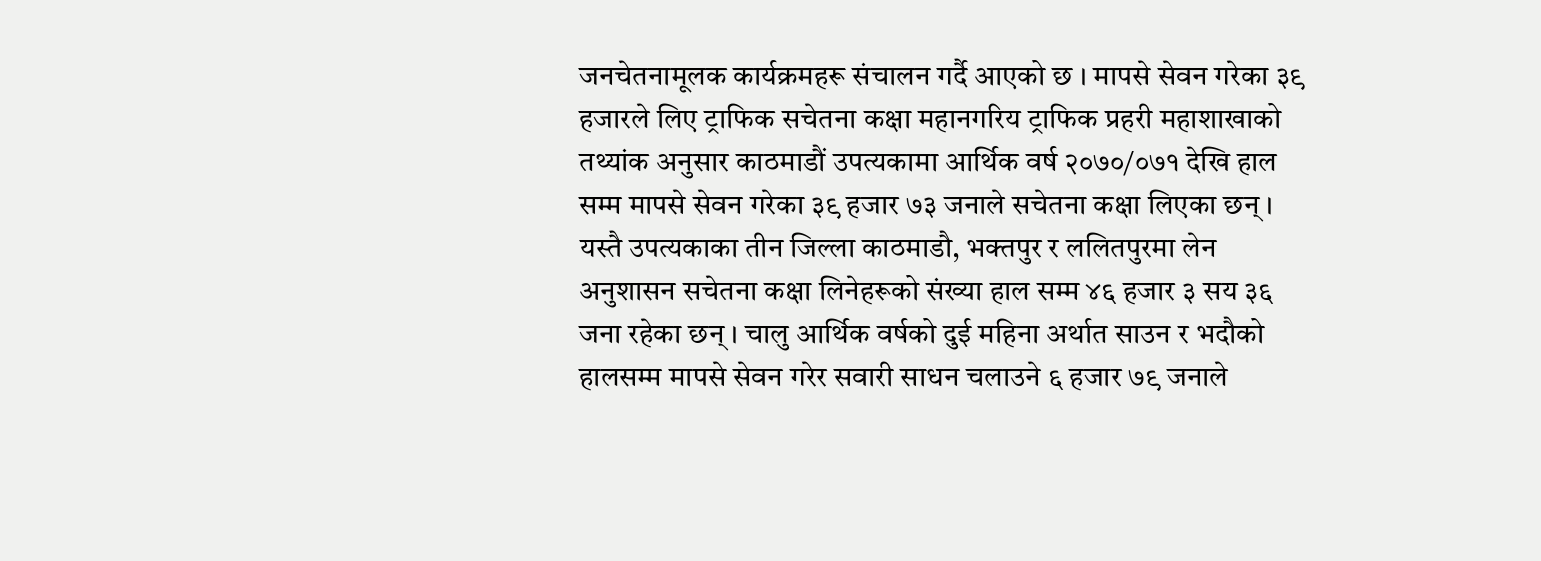जनचेतनामूलक कार्यक्रमहरू संचालन गर्दै आएको छ । मापसे सेवन गरेका ३९ हजारले लिए ट्राफिक सचेतना कक्षा महानगरिय ट्राफिक प्रहरी महाशाखाको तथ्यांक अनुसार काठमाडौं उपत्यकामा आर्थिक वर्ष २०७०/०७१ देखि हाल सम्म मापसे सेवन गरेका ३९ हजार ७३ जनाले सचेतना कक्षा लिएका छन् । यस्तै उपत्यकाका तीन जिल्ला काठमाडौ, भक्तपुर र ललितपुरमा लेन अनुशासन सचेतना कक्षा लिनेहरूको संख्या हाल सम्म ४६ हजार ३ सय ३६ जना रहेका छन् । चालु आर्थिक वर्षको दुई महिना अर्थात साउन र भदौको हालसम्म मापसे सेवन गरेर सवारी साधन चलाउने ६ हजार ७९ जनाले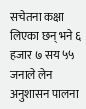सचेतना कक्षा लिएका छन् भने ६ हजार ७ सय ५५ जनाले लेन अनुशासन पालना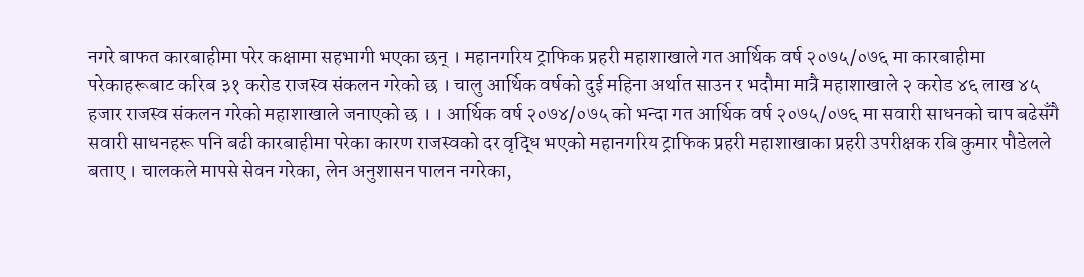नगरे बाफत कारबाहीमा परेर कक्षामा सहभागी भएका छन् । महानगरिय ट्राफिक प्रहरी महाशाखाले गत आर्थिक वर्ष २०७५/०७६ मा कारबाहीमा परेकाहरूबाट करिब ३१ करोड राजस्व संकलन गरेको छ । चालु आर्थिक वर्षको दुई महिना अर्थात साउन र भदौमा मात्रै महाशाखाले २ करोड ४६ लाख ४५ हजार राजस्व संकलन गरेको महाशाखाले जनाएको छ । । आर्थिक वर्ष २०७४/०७५ को भन्दा गत आर्थिक वर्ष २०७५/०७६ मा सवारी साधनको चाप बढेसँगै सवारी साधनहरू पनि बढी कारबाहीमा परेका कारण राजस्वको दर वृद्धि भएको महानगरिय ट्राफिक प्रहरी महाशाखाका प्रहरी उपरीक्षक रबि कुमार पौडेलले बताए । चालकले मापसे सेवन गरेका, लेन अनुशासन पालन नगरेका,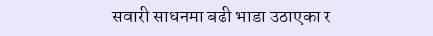सवारी साधनमा बढी भाडा उठाएका र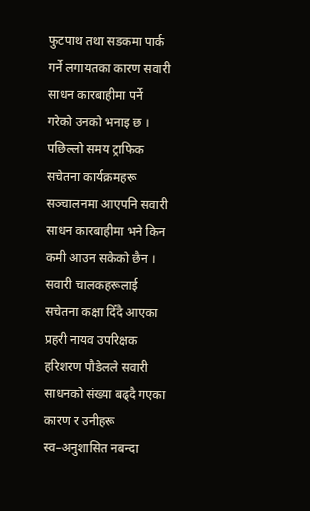फुटपाथ तथा सडकमा पार्क गर्ने लगायतका कारण सवारी साधन कारबाहीमा पर्ने गरेको उनको भनाइ छ । पछिल्लो समय ट्राफिक सचेतना कार्यक्रमहरू सञ्चालनमा आएपनि सवारी साधन कारबाहीमा भने किन कमी आउन सकेको छैन । सवारी चालकहरूलाई सचेतना कक्षा दिँदै आएका प्रहरी नायव उपरिक्षक हरिशरण पौडेलले सवारी साधनको संख्या बढ्दै गएका कारण र उनीहरू स्व–अनुशासित नबन्दा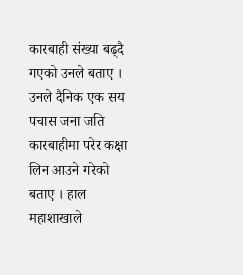कारबाही संख्या बढ्दै गएको उनले बताए । उनले दैनिक एक सय पचास जना जति कारबाहीमा परेर कक्षा लिन आउने गरेको बताए । हाल महाशाखाले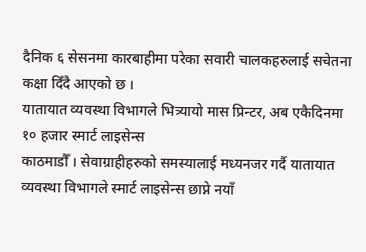दैनिक ६ सेसनमा कारबाहीमा परेका सवारी चालकहरुलाई सचेतना कक्षा दिँदै आएको छ ।
यातायात व्यवस्था विभागले भित्र्यायो मास प्रिन्टर, अब एकैदिनमा १० हजार स्मार्ट लाइसेन्स
काठमाडौँ । सेवाग्राहीहरुको समस्यालाई मध्यनजर गर्दै यातायात व्यवस्था विभागले स्मार्ट लाइसेन्स छाप्ने नयाँ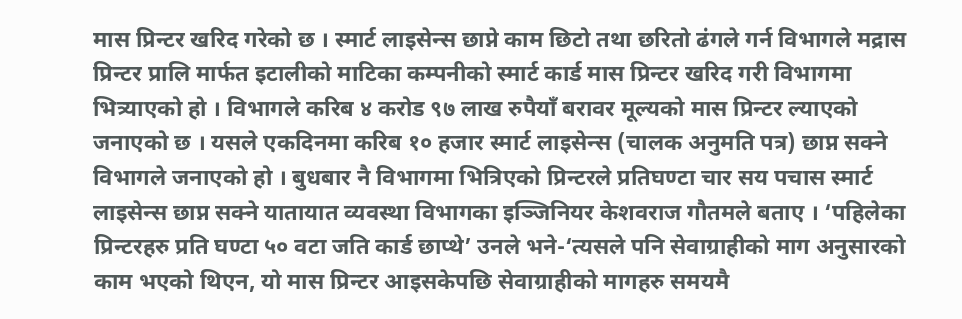मास प्रिन्टर खरिद गरेको छ । स्मार्ट लाइसेन्स छाप्ने काम छिटो तथा छरितो ढंगले गर्न विभागले मद्रास प्रिन्टर प्रालि मार्फत इटालीको माटिका कम्पनीको स्मार्ट कार्ड मास प्रिन्टर खरिद गरी विभागमा भित्र्याएको हो । विभागले करिब ४ करोड ९७ लाख रुपैयाँ बरावर मूल्यको मास प्रिन्टर ल्याएको जनाएको छ । यसले एकदिनमा करिब १० हजार स्मार्ट लाइसेन्स (चालक अनुमति पत्र) छाप्न सक्ने विभागले जनाएको हो । बुधबार नै विभागमा भित्रिएको प्रिन्टरले प्रतिघण्टा चार सय पचास स्मार्ट लाइसेन्स छाप्न सक्ने यातायात व्यवस्था विभागका इञ्जिनियर केशवराज गौतमले बताए । ‘पहिलेका प्रिन्टरहरु प्रति घण्टा ५० वटा जति कार्ड छाप्थे’ उनले भने-‘त्यसले पनि सेवाग्राहीको माग अनुसारको काम भएको थिएन, यो मास प्रिन्टर आइसकेपछि सेवाग्राहीको मागहरु समयमै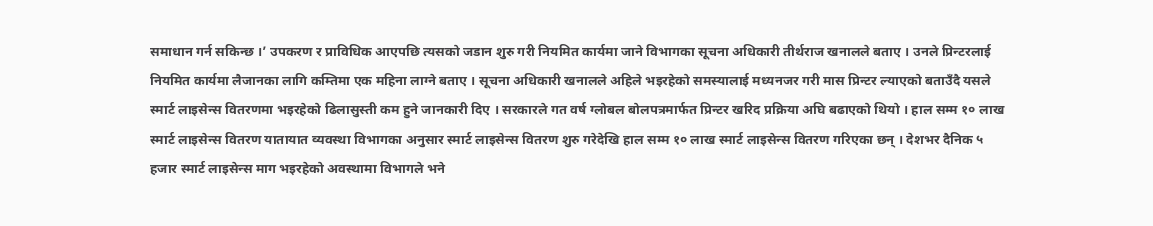समाधान गर्न सकिन्छ ।’ उपकरण र प्राविधिक आएपछि त्यसको जडान शुरु गरी नियमित कार्यमा जाने विभागका सूचना अधिकारी तीर्थराज खनालले बताए । उनले प्रिन्टरलाई नियमित कार्यमा लैजानका लागि कम्तिमा एक महिना लाग्ने बताए । सूचना अधिकारी खनालले अहिले भइरहेको समस्यालाई मध्यनजर गरी मास प्रिन्टर ल्याएको बताउँदै यसले स्मार्ट लाइसेन्स वितरणमा भइरहेको ढिलासुस्ती कम हुने जानकारी दिए । सरकारले गत वर्ष ग्लोबल बोलपत्रमार्फत प्रिन्टर खरिद प्रक्रिया अघि बढाएको थियो । हाल सम्म १० लाख स्मार्ट लाइसेन्स वितरण यातायात व्यवस्था विभागका अनुसार स्मार्ट लाइसेन्स वितरण शुरु गरेदेखि हाल सम्म १० लाख स्मार्ट लाइसेन्स वितरण गरिएका छन् । देशभर दैनिक ५ हजार स्मार्ट लाइसेन्स माग भइरहेको अवस्थामा विभागले भने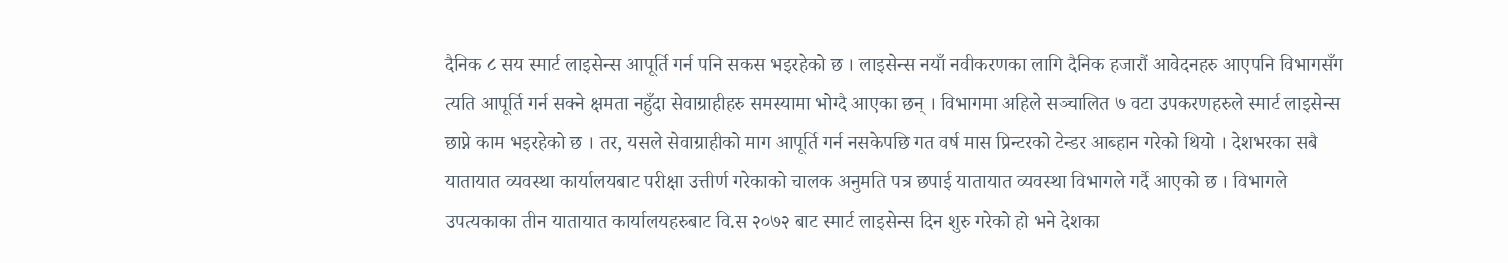दैनिक ८ सय स्मार्ट लाइसेन्स आपूर्ति गर्न पनि सकस भइरहेको छ । लाइसेन्स नयाँ नवीकरणका लागि दैनिक हजारौं आवेदनहरु आएपनि विभागसँग त्यति आपूर्ति गर्न सक्ने क्षमता नहुँदा सेवाग्राहीहरु समस्यामा भोग्दै आएका छन् । विभागमा अहिले सञ्चालित ७ वटा उपकरणहरुले स्मार्ट लाइसेन्स छाप्ने काम भइरहेको छ । तर, यसले सेवाग्राहीको माग आपूर्ति गर्न नसकेपछि गत वर्ष मास प्रिन्टरको टेन्डर आब्हान गरेको थियो । देशभरका सबै यातायात व्यवस्था कार्यालयबाट परीक्षा उत्तीर्ण गरेकाको चालक अनुमति पत्र छपाई यातायात व्यवस्था विभागले गर्दै आएको छ । विभागले उपत्यकाका तीन यातायात कार्यालयहरुबाट वि.स २०७२ बाट स्मार्ट लाइसेन्स दिन शुरु गरेको हो भने देशका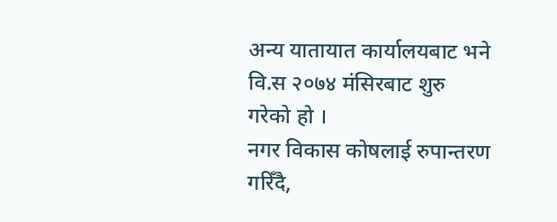अन्य यातायात कार्यालयबाट भने वि.स २०७४ मंसिरबाट शुरु गरेको हो ।
नगर विकास कोषलाई रुपान्तरण गरिँदै,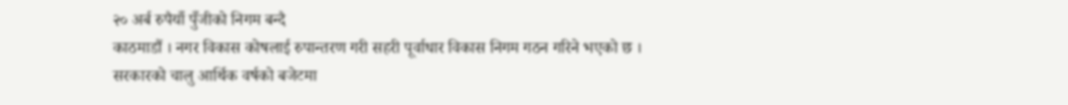२० अर्ब रुपैयाँ पुँजीको निगम बन्दै
काठमाडौं । नगर विकास कोषलाई रुपान्तरण गरी सहरी पूर्वाधार विकास निगम गठन गरिने भएको छ । सरकारको चालु आर्थिक वर्षको बजेटमा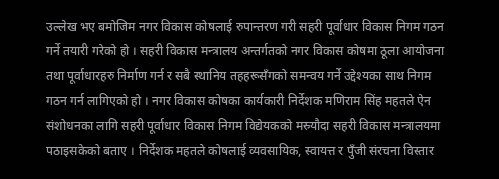उल्लेख भए बमोजिम नगर विकास कोषलाई रुपान्तरण गरी सहरी पूर्वाधार विकास निगम गठन गर्ने तयारी गरेको हो । सहरी विकास मन्त्रालय अन्तर्गतको नगर विकास कोषमा ठूला आयोजना तथा पूर्वाधारहरु निर्माण गर्न र सबै स्थानिय तहहरूसँगको समन्वय गर्ने उद्देश्यका साथ निगम गठन गर्न लागिएको हो । नगर विकास कोषका कार्यकारी निर्देशक मणिराम सिंह महतले ऐन संशोधनका लागि सहरी पूर्वाधार विकास निगम विद्येयकको मस्र्यौदा सहरी विकास मन्त्रालयमा पठाइसकेको बताए । निर्देशक महतले कोषलाई व्यवसायिक, स्वायत्त र पुँजी संरचना विस्तार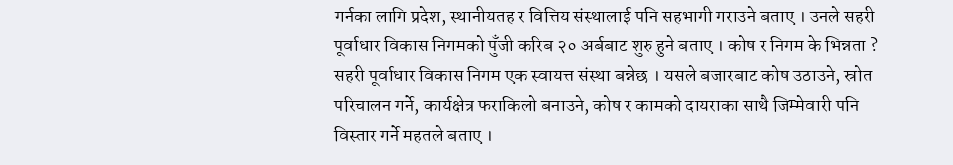गर्नका लागि प्रदेश, स्थानीयतह र वित्तिय संस्थालाई पनि सहभागी गराउने बताए । उनले सहरी पूर्वाधार विकास निगमको पुँजी करिब २० अर्बबाट शुरु हुने बताए । कोष र निगम के भिन्नता ? सहरी पूर्वाधार विकास निगम एक स्वायत्त संस्था बन्नेछ । यसले बजारबाट कोष उठाउने, स्रोत परिचालन गर्ने, कार्यक्षेत्र फराकिलो बनाउने, कोष र कामको दायराका साथै जिम्मेवारी पनि विस्तार गर्ने महतले बताए ।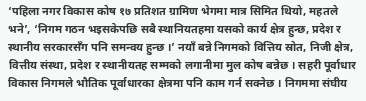‘पहिला नगर विकास कोष १७ प्रतिशत ग्रामिण भेगमा मात्र सिमित थियो, महतले भने’, ‘निगम गठन भइसकेपछि सबै स्थानियतहमा यसको कार्य क्षेत्र हुन्छ, प्रदेश र स्थानीय सरकारसँग पनि समन्वय हुन्छ ।’ नयाँ बन्ने निगमको वित्तिय स्रोत, निजी क्षेत्र, वित्तीय संस्था, प्रदेश र स्थानीयतह सम्मको लगानीमा मुल कोष बन्नेछ । सहरी पूर्वाधार विकास निगमले भौतिक पूर्वाधारका क्षेत्रमा पनि काम गर्न सक्नेछ । निगममा संघीय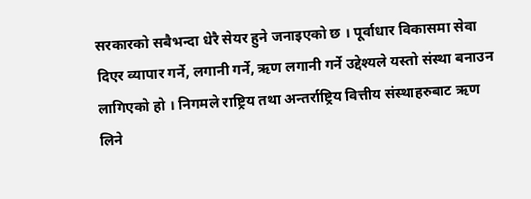सरकारको सबैभन्दा धेरै सेयर हुने जनाइएको छ । पूर्वाधार विकासमा सेवा दिएर व्यापार गर्ने, लगानी गर्ने, ऋण लगानी गर्ने उद्देश्यले यस्तो संस्था बनाउन लागिएको हो । निगमले राष्ट्रिय तथा अन्तर्राष्ट्रिय वित्तीय संस्थाहरुबाट ऋण लिने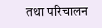तथा परिचालन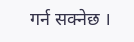गर्न सक्नेछ ।